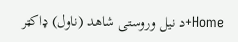Home+د نیل وروستی شاهد (ناول) ډاکټر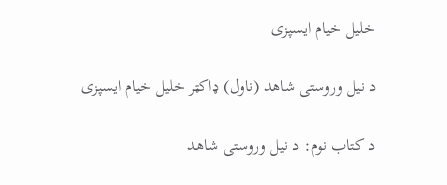خلیل خیام ایسپزی

د نیل وروستی شاهد (ناول) ډاکټر خلیل خیام ایسپزی

د کتاب نوم: د نیل وروستی شاهد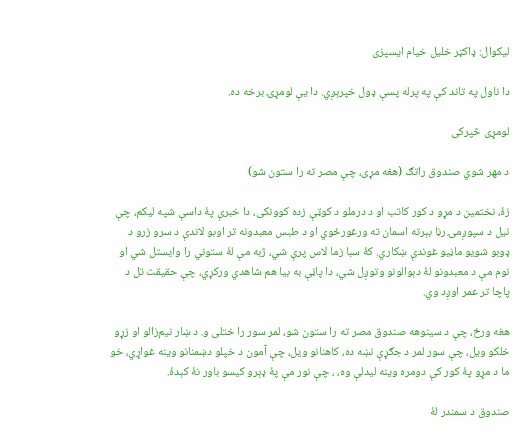لیکوال: ډاکټر خلیل خیام ایسپزی

دا ناول په تاند کې په پرله پسې ډول خپرېږي. دا یې لومړۍ برخه ده.

لومړی څپرکی

د مهر شوي صندوق راتګ (هغه مړی، چې مصر ته را ستون شو)

زهٔ، نختمین د مړو د کور کاتب او د درملو د کوټې زده کوونکی، دا خبرې پهٔ داسې شپه لیکم، چې نیل د سپوږمۍ رڼا بېرته اسمان ته ورغورځوي او د طبس معبدونه تر اوبو لاندې د سرو زرو د ډوبو شویو ماڼیو غوندې ښکاري. کهٔ سبا زما لاس پرې شي، ژبه مې لهٔ ستوني را وایستل شي او نوم مې د معبدونو لهٔ دېوالونو وتوږل شي، دا پاڼې به بیا هم شاهدي ورکړي، چې حقیقت تل د پاچا تر عمر اوږد وي.

هغه ورځ، چې د سینوهه صندوق مصر ته را ستون شو، لمر سور را ختلی و. د ښار نیم‌زالو او زړو خلکو ویل، چې سور لمر د جګړې نښه ده، کاهنانو ویل، چې آمون د خپلو دښمنانو وینه غواړي، خو ما د مړو پهٔ کور کې دومره وینه لیدلې وه، ، چې نور مې پهٔ ډېرو کیسو باور نهٔ کېدهٔ.

صندوق د سمندر لهٔ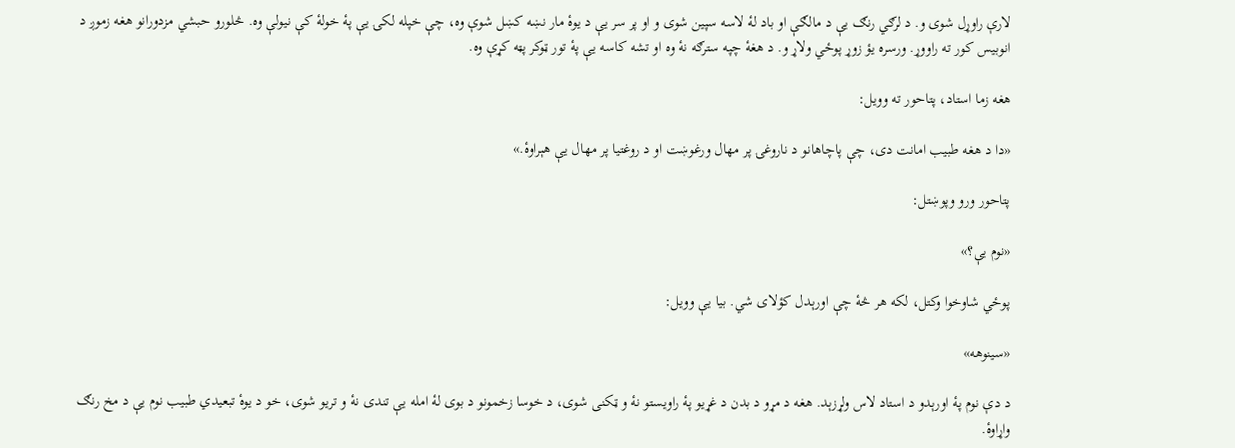لارې راوړل شوی و. د لرګي رنګ یې د مالګې او باد لهٔ لاسه سپین شوی و او پر سر یې د یوهٔ مار نښه کښل شوې وه، چې خپله لکۍ یې پهٔ خولهٔ کې نیولې وه. څلورو حبشي مزدورانو هغه زموږ د انوبیس کور ته راووړ. ورسره یؤ زوړ پوځي ولاړ و. د هغهٔ چپه سترګه نهٔ وه او تشه کاسه یې پهٔ تور ټوکر پټه کړې وه.

هغه زما استاد، پتاحور ته وویل:

«دا د هغه طبیب امانت دی، چې پاچاهانو د ناروغۍ پر مهال ورغوښت او د روغتیا پر مهال یې هېراوهٔ.»

پتاحور ورو وپوښتل:

«نوم یې؟»

پوځي شاوخوا وکتل، لکه هر څهٔ چې اورېدل کؤلای شي. بیا یې وویل:

«سینوهه»

د دې نوم پهٔ اورېدو د استاد لاس ولړزېد. هغه د مړو د بدن د غړیو پهٔ راویستو نهٔ و ټکنی شوی، د خوسا زخمونو د بوی لهٔ امله یې تندی نهٔ و تریو شوی، خو د یوهٔ تبعیدي طبیب نوم یې د مخ رنګ واړاوهٔ.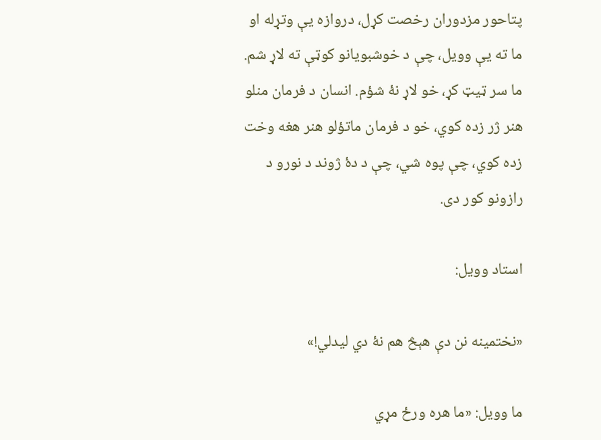پتاحور مزدوران رخصت کړل، دروازه یې وتړله او ما ته یې وویل، چې د خوشبویانو کوټې ته لاړ شم. ما سر ټيټ کړ، خو لاړ نهٔ شؤم. انسان د فرمان منلو هنر ژر زده کوي، خو د فرمان ماتؤلو هنر هغه وخت زده کوي، چې پوه شي، چې د دهٔ ژوند د نورو د رازونو کور دی.

استاد وویل:

«نختمینه نن دې هېڅ هم نهٔ دي لیدلي!»

ما وویل: «ما هره ورځ مړي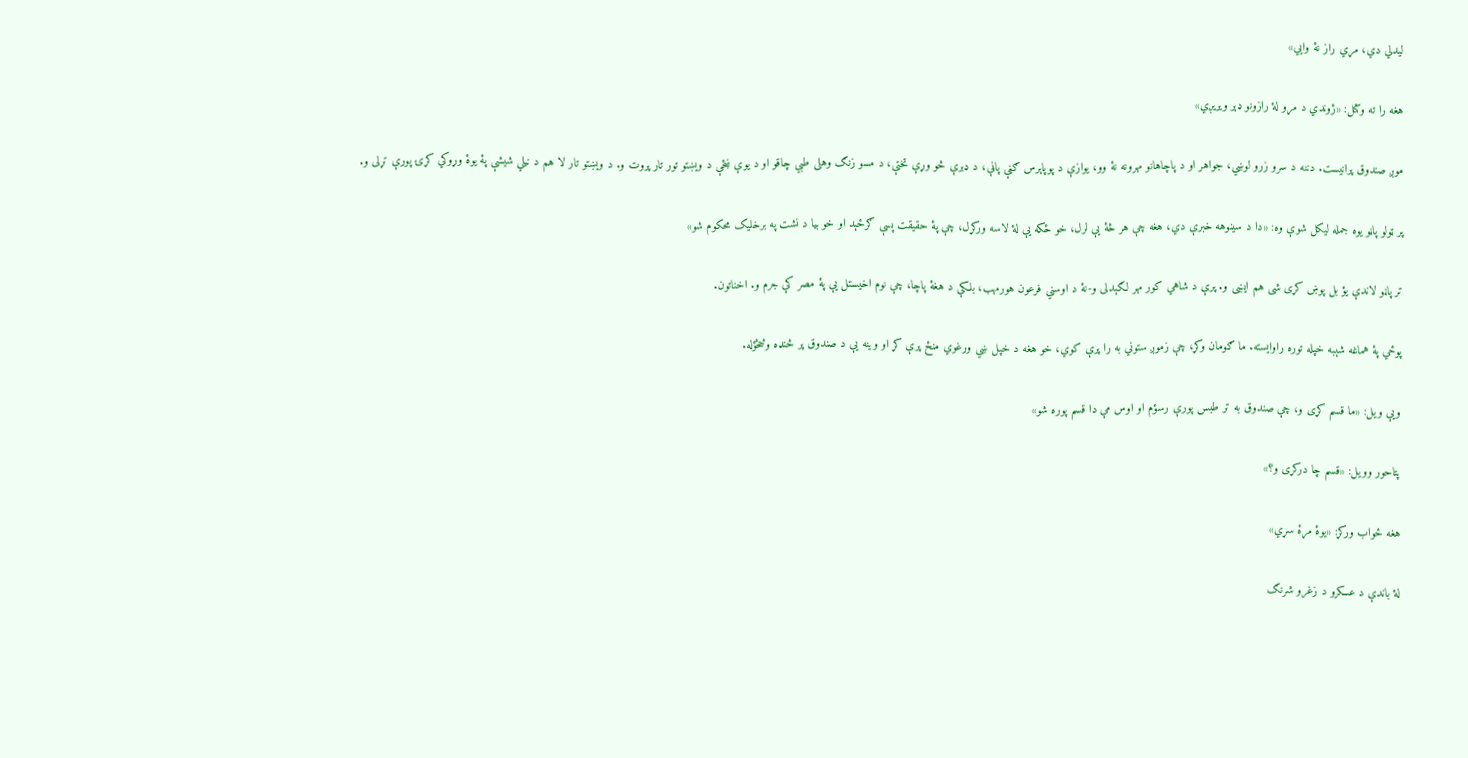لیدلي دي، مړي راز نهٔ وايي»

هغه را ته وکتل: «ژوندي د مړو لهٔ رازونو ډېر ویریږي»

موږ صندوق پرانیست. دننه د سرو زرو لوښي، جواهر او د پاچاهانو مهرونه نهٔ وو، یوازې د پوپاېرس ګڼې پاڼې، د ډبرې څو وړې تختې، د مسو زنګ وهلی طبي چاقو او د یوې ښځې د ویښتو تور تار پروت و. د ویښتو تار لا هم د نیلي شیشې پهٔ یوهٔ وړوکي کړۍ پورې تړلی و.

پر ټولو پاڼو یوه جمله لیکل شوې وه: «دا د سینوهه خبرې دي، هغه چې هر څهٔ یې لرل، خو ځکه یې لهٔ لاسه ورکړل، چې پهٔ حقیقت پسې ګرځېد او خو بیا د نشت په برخلیک محکوم شو»

تر پاڼو لاندې یؤ بل پوښ کړی شی هم ایښی و. پرې د شاهي کور مهر لګېدلی و-نهٔ د اوسني فرعون هورمهب، بلکې د هغهٔ پاچا، چې نوم اخیستل یې پهٔ مصر کې جرم و. اخناتون.

پوځي پهٔ هماغه شېبه خپله توره راوایسته. ما ګومان وکړ، چې زموږ ستوني به را پرې کوي، خو هغه د خپل ښي ورغوي منځ پرې کړ او وینه یې د صندوق پر څنډه وڅڅؤله.

ویې ویل: «ما قسم کړی و، چې صندوق به تر طبس پورې رسؤم او اوس مې دا قسم پوره شو»

پتاحور وویل: «قسم چا درکړی و؟»

هغه ځواب ورکړ: «یوهٔ مړهٔ سړي»

لهٔ باندې د عسکرو د زغرو شرنګ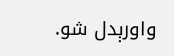واورېدل شو.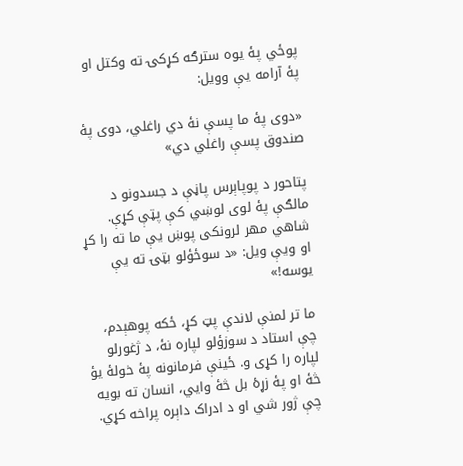پوځي پهٔ یوه سترګه کړکۍ ته وکتل او پهٔ آرامه یې وویل:

«دوی پهٔ ما پسې نهٔ دي راغلي، دوی پهٔ صندوق پسې راغلي دي»

پتاحور د پوپاېرس پاڼې د جسدونو د مالګې پهٔ لوی لوښي کې پټې کړې. شاهي مهر لرونکی پوښ یې ما ته را کړ او ویې ویل: «د سوځؤلو بټۍ ته یې یوسه!»

ما تر لمنې لاندې پټ کړ، ځکه پوهېدم، چې استاد د سوزؤلو لپاره نهٔ، د ژغورلو لپاره را کړی و. ځينې فرمانونه پهٔ خولهٔ یؤ څهٔ او پهٔ زړهٔ بل څهٔ وايي، انسان ته بویه چې ژور شي او د ادراک داېره پراخه کړي.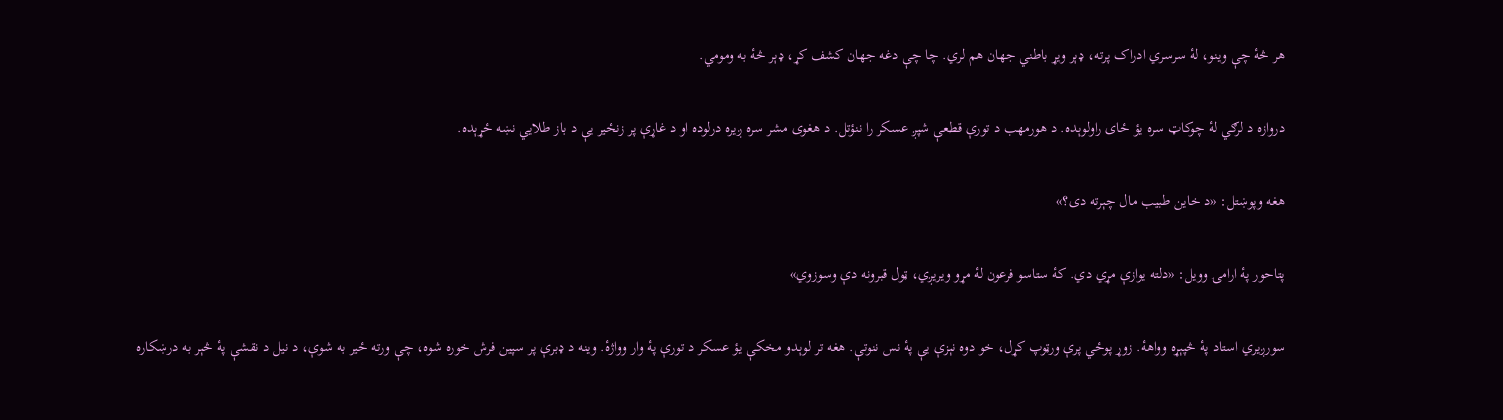هر څهٔ چې وینو، لهٔ سرسري ادراک پرته، ډېر ویړ باطني جهان هم لري. چا چې دغه جهان کشف کړ، ډېر څهٔ به ومومي.

دروازه د لرګي لهٔ چوکاټ سره یؤ ځای راولوېده. د هورمهب د تورې قطعې شپږ عسکر را ننؤتل. د هغوی مشر سره ږیره درلوده او د غاړې پر زنځیر یې د باز طلایي نښه ځړېده.

هغه وپوښتل: «د خاین طبیب مال چېرته دی؟»

پتاحور پهٔ ارامۍ وویل: «دلته یوازې مړي دي. کهٔ ستاسو فرعون لهٔ مړو ویریږي، ټول قبرونه دې وسوزوي»

سورږیري استاد پهٔ څپېړه وواههٔ. زوړ پوځي پرې ورټوپ کړل، خو دوه نېزې یې پهٔ نس ننوتې. هغه تر لوېدو مخکې یؤ عسکر د تورې پهٔ وار وواژهٔ. وینه د ډبرې پر سپین فرش خوره شوه، چې ورته ځیر به شوې، د نیل د نقشې پهٔ څېر به درښکاره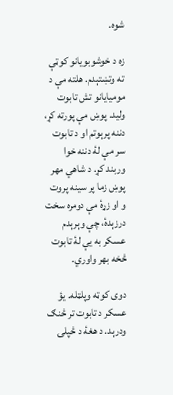شوه.

زه د خوشوبویانو کوټې ته وتښتېدم. هلته مې د مومیايانو تش تابوت ولید. پوښ مې پورته کړ، دننه پرېوتم او د تابوت سر مې لهٔ دننه خوا وربند کړ. د شاهي مهر پوښ زما پر سینه پروت و او زړهٔ مې دومره سخت درزېدهٔ، چې وېرېدم عسکر به یې لهٔ تابوت څخه بهر واوري.

دوی کوټه وپلټله. يؤ عسکر د تابوت تر څنګ ودرېد. د هغهٔ د څپلۍ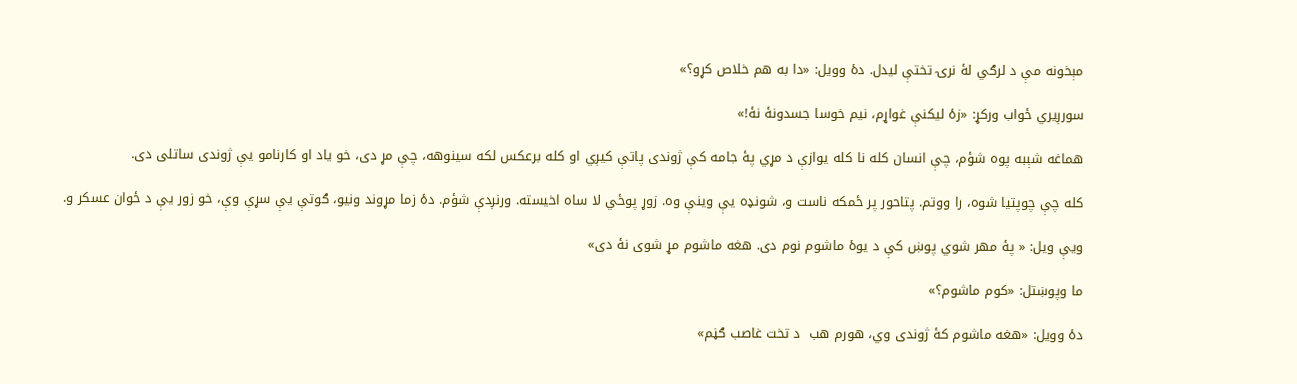مېخونه مې د لرګي لهٔ نرۍ تختې لیدل. دهٔ وویل: «دا به هم خلاص کړو؟»

سورږیري ځواب ورکړ: «زهٔ لیکنې غواړم، نیم خوسا جسدونهٔ نهٔ!»

هماغه شېبه پوه شؤم، چې انسان کله نا کله یوازې د مړي پهٔ جامه کې ژوندی پاتې کیږي او کله برعکس لکه سینوهه، چې مړ دی، خو یاد او کارنامو یې ژوندی ساتلی دی.

کله چې چوپتیا شوه، را ووتم. پتاحور پر ځمکه ناست و، شونډه یې وینې وه. زوړ پوځي لا ساه اخیسته. ورنږدې شؤم. دهٔ زما مړوند ونیو، ګوتې یې سړې وې، خو زور یې د ځوان عسکر و.

ویې ویل: « پهٔ مهر شوي پوښ کې د یوهٔ ماشوم نوم دی. هغه ماشوم مړ شوی نهٔ دی»

ما وپوښتل: «کوم ماشوم؟»

دهٔ وویل: «هغه ماشوم کهٔ ژوندی وي، هورم هب  د تخت غاصب ګڼم»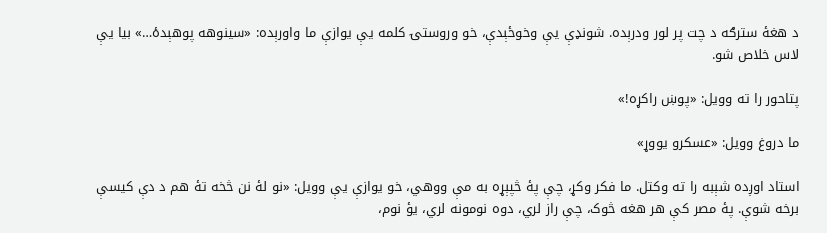د هغهٔ سترګه د چت پر لور ودرېده. شونډې یې وخوځېدې، خو وروستۍ کلمه یې یوازې ما واورېده: «سینوهه پوهېدهٔ…» بیا یې لاس خلاص شو.

پتاحور را ته وویل: «پوښ راکړه!»

ما دروغ وویل: «عسکرو یووړ»

استاد اوږده شېبه را ته وکتل. ما فکر وکړ، چې پهٔ څپېړه به مې ووهي، خو یوازې یې وویل: «نو لهٔ نن څخه تهٔ هم د دې کیسې برخه شوې. پهٔ مصر کې هر هغه څوک، چې راز لري، دوه نومونه لري، یؤ نوم،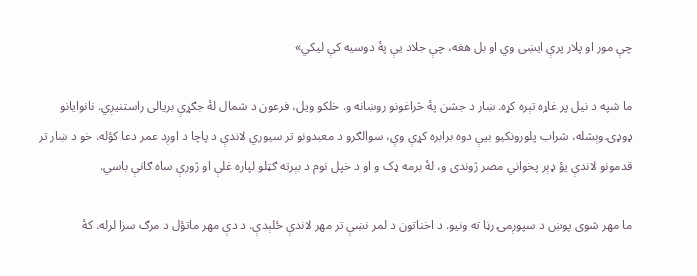چې مور او پلار پرې ایښی وي او بل هغه، چې جلاد یې پهٔ دوسیه کې لیکي»

ما شپه د نیل پر غاړه تېره کړه. ښار د جشن پهٔ څراغونو روښانه و. خلکو ویل، فرعون د شمال لهٔ جګړې بریالی راستنیږي. نانوایانو ډوډۍ وېشله، شراب پلورونکیو بیې دوه برابره کړې وې، سوالګرو د معبدونو تر سیوري لاندې د پاچا د اوږد عمر دعا کؤله. خو د ښار تر قدمونو لاندې یؤ ډېر پخواني مصر ژوندی و، لهٔ برمه ډک و او د خپل نوم د بېرته ګټلو لپاره غلې او ژورې ساه ګانې باسي.

ما مهر شوی پوښ د سپوږمۍ رڼا ته ونیو. د اخناتون د لمر نښې تر مهر لاندې ځلېدې. د دې مهر ماتؤل د مرګ سزا لرله. کهٔ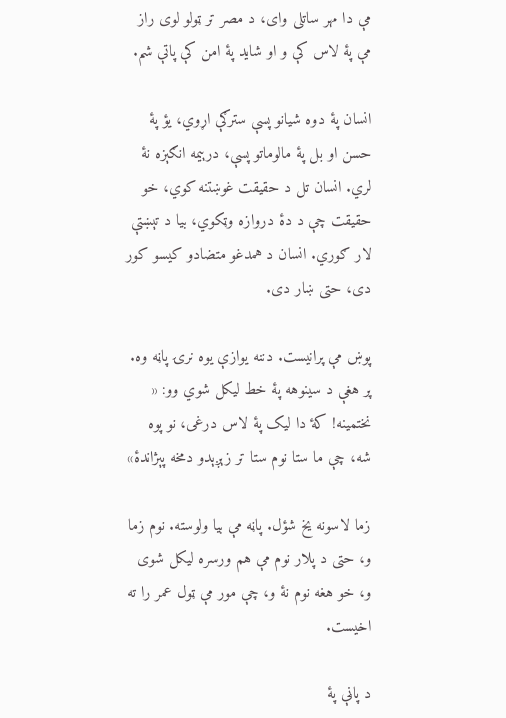مې دا مهر ساتلی وای، د مصر تر ټولو لوی راز مې پهٔ لاس کې و او شاید پهٔ امن کې پاتې شم.

انسان پهٔ دوه شیانو پسې سترګې اړوي، یؤ پهٔ حسن او بل پهٔ مالوماتو پسې، درېیمه انګېزه نهٔ لري. انسان تل د حقیقت غوښتنه کوي، خو حقیقت چې د دهٔ دروازه وټکوي، بیا د تېښتې لار ګوري. انسان د همدغو متضادو کیسو کور دی، حتی ښار دی.

پوښ مې پرانیست. دننه یوازې یوه نرۍ پاڼه وه. پر هغې د سینوهه پهٔ خط لیکل شوي وو: « نختمینه! کهٔ دا لیک پهٔ لاس درغی، نو پوه شه، چې ما ستا نوم ستا تر زېږېدو دمخه پېژاندهٔ»

زما لاسونه یخ شؤل. پاڼه مې بیا ولوسته. نوم زما و، حتی د پلار نوم مې هم ورسره لیکل شوی و، خو هغه نوم نهٔ و، چې مور مې ټول عمر را ته اخیست.

د پاڼې پهٔ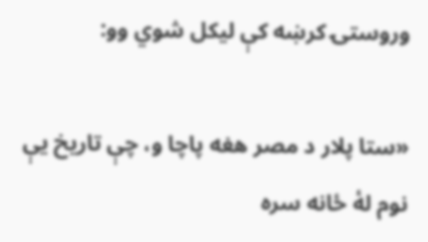وروستۍ کرښه کې لیکل شوي وو:

«ستا پلار د مصر هغه پاچا و، چې تاریخ یې نوم لهٔ ځانه سره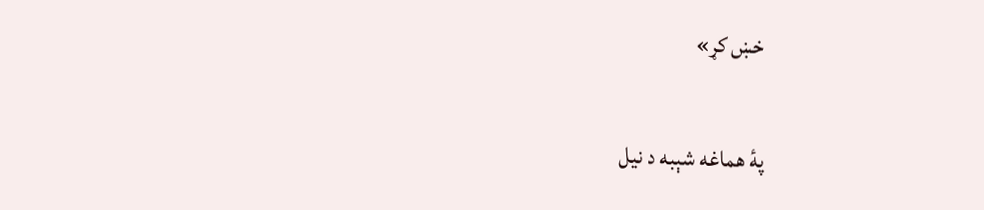خښ کړ»

پهٔ هماغه شېبه د نیل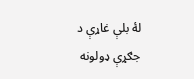لهٔ بلې غاړې د جګړې ډولونه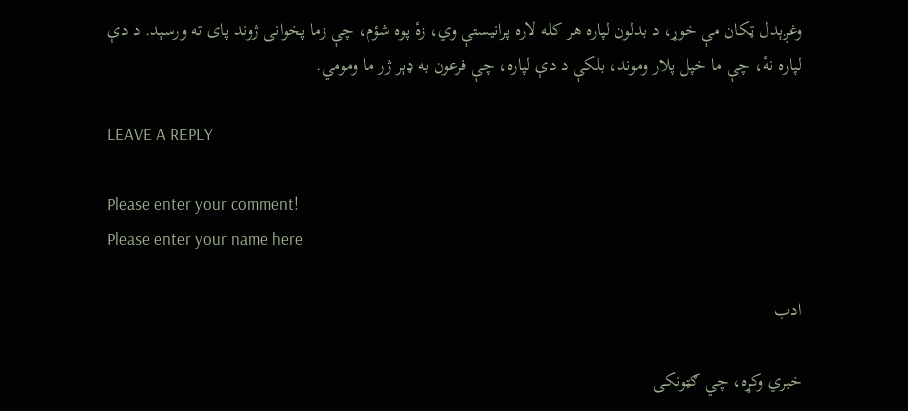وغږېدل ټکان مې خوړ، د بدلون لپاره هر کله لاره پرانیستې وي، زهٔ پوه شؤم، چې زما پخوانی ژوند پای ته ورسېد. د دې لپاره نهٔ، چې ما خپل پلار وموند، بلکې د دې لپاره، چې فرعون به ډېر ژر ما ومومي.

LEAVE A REPLY

Please enter your comment!
Please enter your name here

ادب

خبري وکړه، چي ګټونکی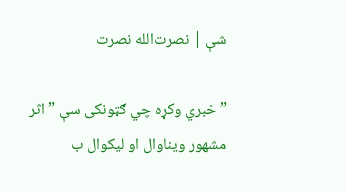شې | نصرت‌الله نصرت

” خبري وکړه چي ګټونکی سې ” اثر مشهور ویناوال او لیکوال ب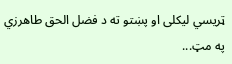ټریسي لیکلی او پښتو ته د فضل الحق طاهرزي په مټ...